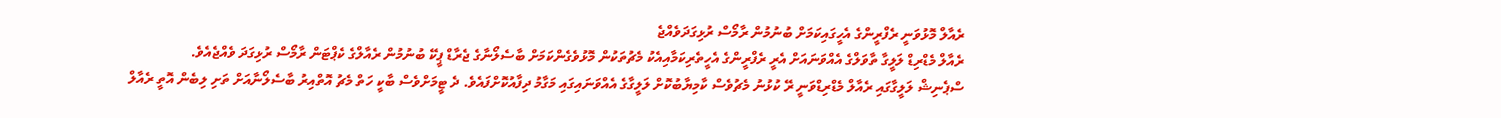ރެއާލް މޮޅުވަނީ ރެފްރީންގެ އެހީގައިކަމަށް ބުނުމުން ރާމޯސް ރުޅިގަދަވެއްޖެ
ރެއާލް މެޑްރިޑް ލަލީގާ ތާވަލްގެ އެއްވަނައަށް އެރީ ރެފްރީންގެ އެހީތެރިކަމާއިއެކު މެޗުތަކުން މޮޅުވެގެންކަމަށް ބާސެލޯނާގެ ޖެރާޑް ޕީކޭ ބުނުމުން ރެއާލްގެ ކެޕްޓަން ރާމޯސް ރުޅިގަދަ ވެއްޖެއެވެ.
ސްޕެނިޝް ލަލީގާގައި ރެއާލް މެޑްރިޑްވަނީ ރޭ ކުޅުނު މެޗުވެސް ކާމިޔާބުކޮށް ލަލީގާގެ އެއްވަނައިގައި މަގާމު ދިފާއުކޮށްފައެވެ. ދެ ޓީމަށްވެސް ބާކީ ހަތް މެޗު އޮތްއިރު ބާސެލޯނާއަށް ތަށި ލިބެން އޮތީ ރެއާލް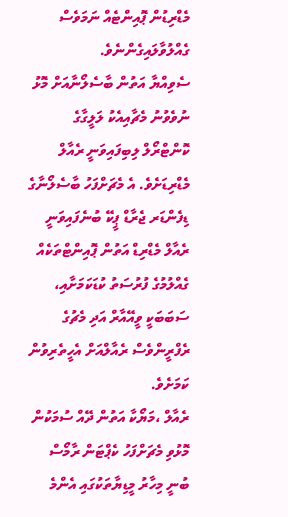މެޑްރިޑުން ޕޮއިންޓެއް ނަމަވެސް ގެއްލުވާލައިގެންނެވެ.
ސެވިއްޔާ އަތުން ބާސެލޯނާއަށް މޮޅު ނުވެވުނު މެޗާއިއެކު ލަލީގާގެ ކޮންޓްރޯލް ލިބިފައިވަނީ ރެއާލް މެޑްރިޑަށެވެ. އެ މެޗަށްފަހު ބާސެލޯނާގެ ޑިފެންޑަރ ޖެރާޑް ޕީކޭ ބުނެފައިވަނީ ރެއާލް މެޑްރިޑް އަތުން ޕޮއިންޓްތަކެއް ގެއްލުމުގެ ފުރުސަތު ކުޑަކަމަށާއި، ސަބަބަކީ ވީއޭއާރް އަދި މެޗުގެ ރެފްރީންވެސް ރެއާލްއަށް އެހީތެރިވުން ކަމަށެވެ.
ރެއާލް ،މަޔޯކާ އަތުން ދޭއް ސުމަކުން މޮޅުވި މެޗަށްފަހު ކެޕްޓަން ރާމޯސް ބުނީ މިހާރު މީޑިޔާތަކުގައި އެންމެ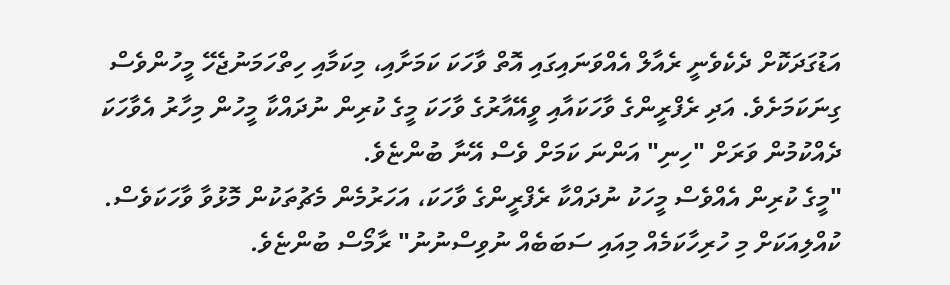އަޑުގަދަކޮށް ދެކެވެނީ ރެއާލް އެއްވަނައިގައި އޮތް ވާހަކަ ކަމަށާއި، މިކަމާއި ހިތްހަމަނުޖެހޭ މީހުންވެސް ގިނަކަމަށެވެ. އަދި ރެފްރީންގެ ވާހަކައާއި ވީއޭއާރުގެ ވާހަކަ މީގެ ކުރިން ނުދައްކާ މީހުން މިހާރު އެވާހަކަ ދެއްކުމުން ވަރަށް "ހިނި" އަންނަ ކަމަށް ވެސް އޭނާ ބުންޏެވެ.
"މީގެ ކުރިން އެއްވެސް މީހަކު ނުދައްކާ ރެފްރީންގެ ވާހަކަ، އަހަރުމެން މެޗުތަކުން މޮޅުވާ ވާހަކަވެސް. ކުއްލިއަކަށް މި ހުރިހާކަމެއް މިއައި ސަބަބެއް ނުވިސްނުނު" ރާމޯސް ބުންޏެވެ.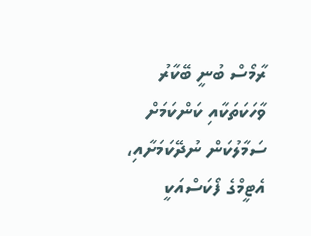ރާމޯސް ބުނީ ބޭކާރު ވާހަކަތަކާއި ކަންކަމަށް ސަމާލުކަން ނުދޭކަމަށާއި، އެޓީމްގެ ފޯކަސްއަކީ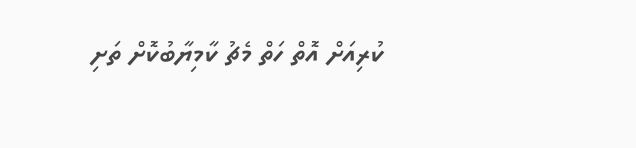ކުރިއަށް އޮތް ހަތް މެޗު ކާމިޔާބުކޮށް ތަށި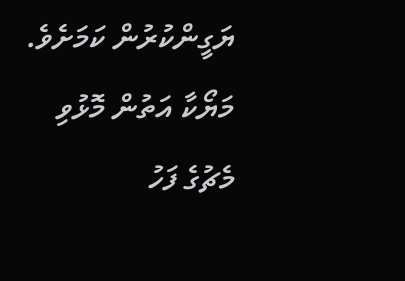ޔަގީންކުރުން ކަމަށެވެ. މަޔޯކާ އަތުން މޮޅުވި މެޗުގެ ފަހު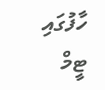ހާފުގައި ޓީމް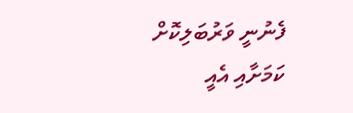ފެނުނީ ވަރުބަލިކޮށް ކަމަށާއި އެއީ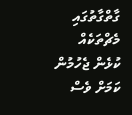ގާތްގާތުގައި މެޗްތަކެއް ކުޅެން ޖެހުމުން ކަމަށް ވެސް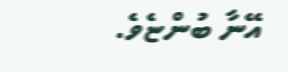އޭނާ ބުންޏެވެ.